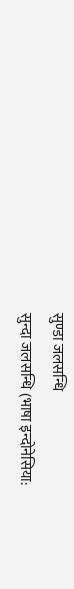सुण्डा जलसन्धि
सुन्दा जलसन्धि (भाषा इन्दोनेसिया: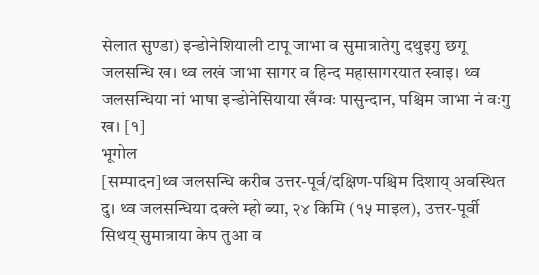सेलात सुण्डा) इन्डोनेशियाली टापू जाभा व सुमात्रातेगु दथुइगु छगू जलसन्धि ख। थ्व लखं जाभा सागर व हिन्द महासागरयात स्वाइ। थ्व जलसन्धिया नां भाषा इन्डोनेसियाया खँग्वः पासुन्दान, पश्चिम जाभा नं वःगु ख। [१]
भूगोल
[सम्पादन]थ्व जलसन्धि करीब उत्तर-पूर्व/दक्षिण-पश्चिम दिशाय् अवस्थित दु। थ्व जलसन्धिया दक्ले म्हो ब्या, २४ किमि (१५ माइल), उत्तर-पूर्वी सिथय् सुमात्राया केप तुआ व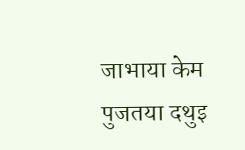जाभाया केम पुजतया दथुइ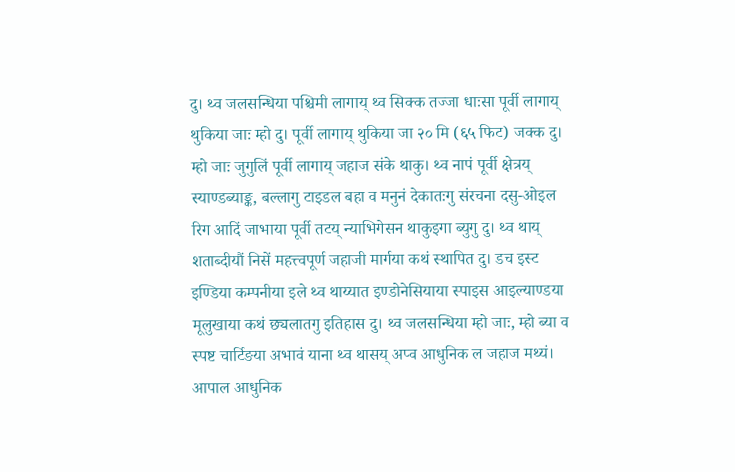दु। थ्व जलसन्धिया पश्चिमी लागाय् थ्व सिक्क तज्जा धाःसा पूर्वी लागाय् थुकिया जाः म्हो दु। पूर्वी लागाय् थुकिया जा २० मि (६५ फिट) जक्क दु। म्हो जाः जुगुलिं पूर्वी लागाय् जहाज संके थाकु। थ्व नापं पूर्वी क्षेत्रय् स्याण्डब्याङ्क, बल्लागु टाइडल बहा व मनुनं देकातःगु संरचना दसु-ओइल रिग आदिं जाभाया पूर्वी तटय् न्याभिगेसन थाकुइगा ब्युगु दु। थ्व थाय् शताब्दीयौं निसें महत्त्वपूर्ण जहाजी मार्गया कथं स्थापित दु। डच इस्ट इण्डिया कम्पनीया इले थ्व थाय्यात इण्डोनेसियाया स्पाइस आइल्याण्डया मूलुखाया कथं छ्यलातगु इतिहास दु। थ्व जलसन्धिया म्हो जाः, म्हो ब्या व स्पष्ट चार्टिङया अभावं याना थ्व थासय् अप्व आधुनिक ल जहाज मथ्यं। आपाल आधुनिक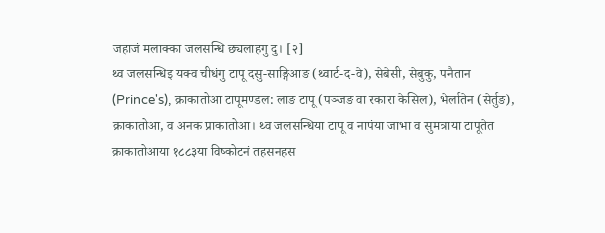जहाजं मलाक्का जलसन्धि छ्यलाहगु दु। [२]
थ्व जलसन्धिइ यक्व चीधंगु टापू दसु-साङ्गिआङ (थ्वार्ट-द-वे), सेबेसी, सेबुकु, पनैतान (Prince's), क्राकातोआ टापूमण्डल: लाङ टापू (पञ्जङ वा रकारा केसिल), भेर्लातेन (सेर्तुङ), क्राकातोआ, व अनक प्राकातोआ। थ्व जलसन्धिया टापू व नापंया जाभा व सुमत्राया टापूतेत क्राकातोआया १८८३या विष्कोटनं तहसनहस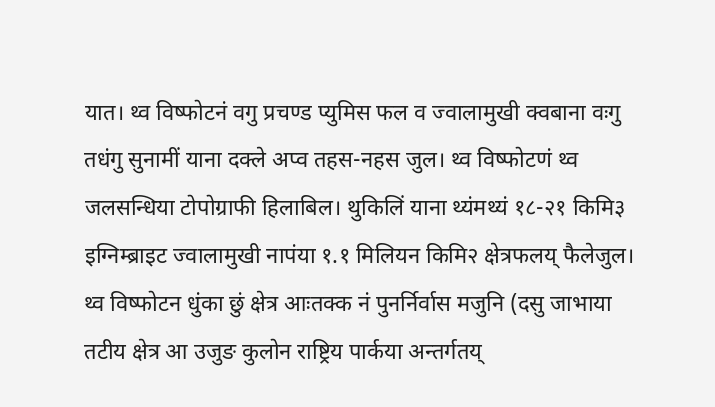यात। थ्व विष्फोटनं वगु प्रचण्ड प्युमिस फल व ज्वालामुखी क्वबाना वःगु तधंगु सुनामीं याना दक्ले अप्व तहस-नहस जुल। थ्व विष्फोटणं थ्व जलसन्धिया टोपोग्राफी हिलाबिल। थुकिलिं याना थ्यंमथ्यं १८-२१ किमि३ इग्निम्ब्राइट ज्वालामुखी नापंया १.१ मिलियन किमि२ क्षेत्रफलय् फैलेजुल। थ्व विष्फोटन धुंका छुं क्षेत्र आःतक्क नं पुनर्निर्वास मजुनि (दसु जाभाया तटीय क्षेत्र आ उजुङ कुलोन राष्ट्रिय पार्कया अन्तर्गतय्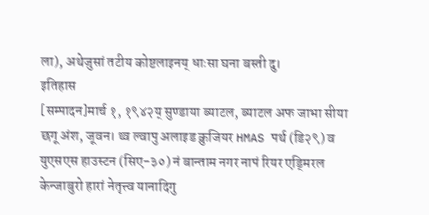ला), अथेजुसां तटीय कोष्टलाइनय् धाःसा घना बस्ती दु।
इतिहास
[सम्पादन]मार्च १, १९४२य् सुण्डाया ब्याटल, ब्याटल अफ जाभा सीया छगू अंश, जूवन। थ्व ल्वापु अलाइड क्रुजियर HMAS पर्थ (डि२९) व युएसएस हाउस्टन (सिए-३०) नं बान्ताम नगर नापं रियर एड्मिरल केन्जाबुरो हारां नेतृत्त्व यानादिगु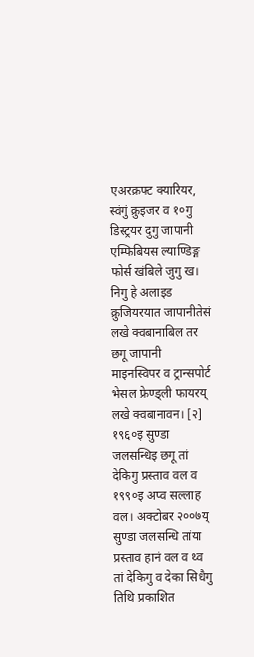एअरक्रफ्ट क्यारियर, स्वंगुं क्रुइजर व १०गु डिस्ट्रयर दुगु जापानी एम्फिबियस ल्याण्डिङ्ग फोर्स खंबिले जुगु ख। निगु हे अलाइड क्रुजियरयात जापानीतेसं लखे क्वबानाबिल तर छगू जापानी माइनस्विपर व ट्रान्सपोर्ट भेसल फ्रेण्ड्ली फायरय् लखे क्वबानावन। [२]
१९६०इ सुण्डा जलसन्धिइ छगू तां देकिगु प्रस्ताव वल व १९९०इ अप्व सल्लाह वल। अक्टोबर २००७य् सुण्डा जलसन्धि तांया प्रस्ताव हानं वल व थ्व तां देकिगु व देका सिधैगु तिथि प्रकाशित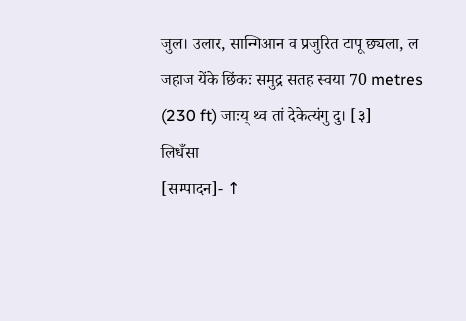जुल। उलार, सान्गिआन व प्रजुरित टापू छ्यला, ल जहाज येंके छिंकः समुद्र सतह स्वया 70 metres (230 ft) जाःय् थ्व तां देकेत्यंगु दु। [३]
लिधँसा
[सम्पादन]- ↑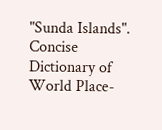"Sunda Islands". Concise Dictionary of World Place-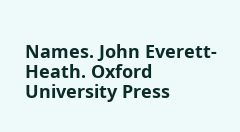Names. John Everett-Heath. Oxford University Press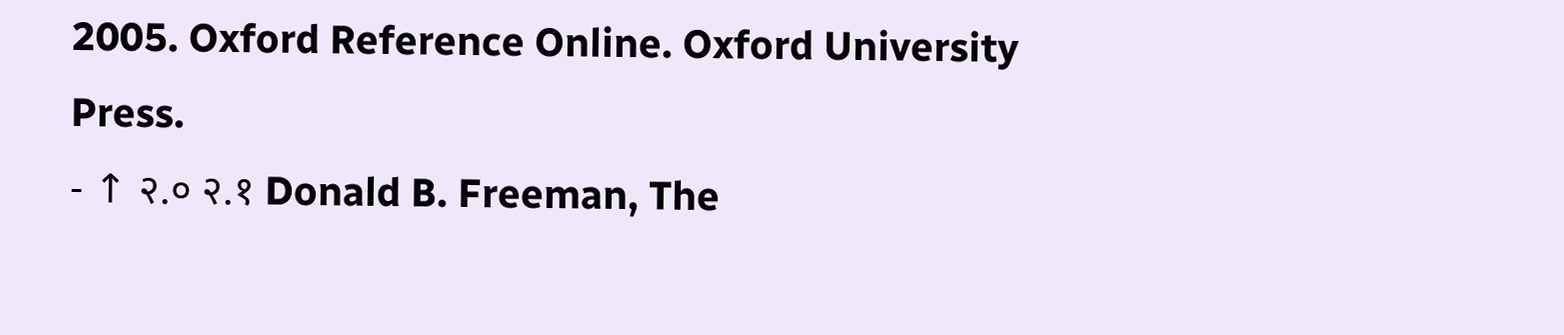2005. Oxford Reference Online. Oxford University Press.
- ↑ २.० २.१ Donald B. Freeman, The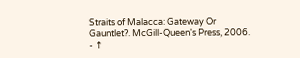Straits of Malacca: Gateway Or Gauntlet?. McGill-Queen's Press, 2006.
- ↑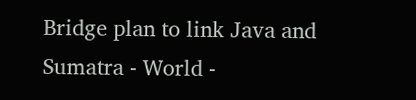Bridge plan to link Java and Sumatra - World -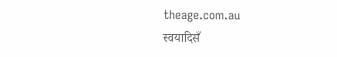theage.com.au
स्वयादिसँ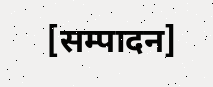[सम्पादन]